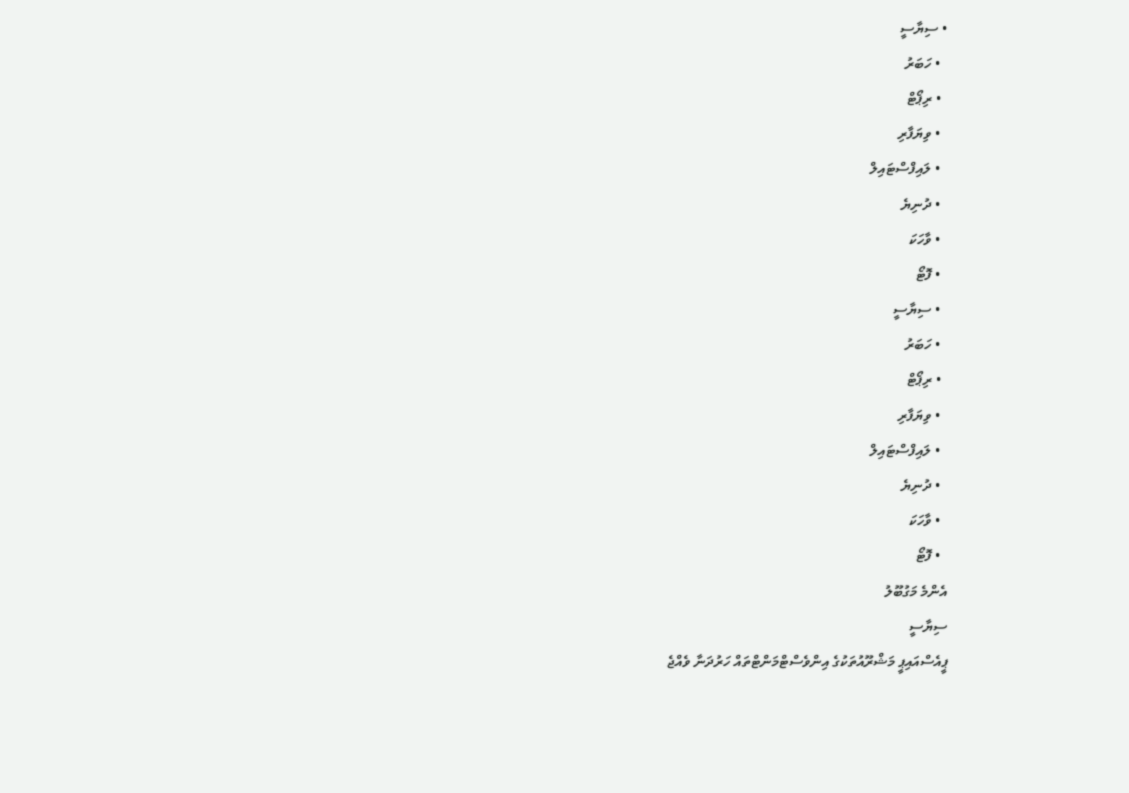• ސިޔާސީ
  • ހަބަރު
  • ރިޕޯޓް
  • ވިޔަފާރި
  • ލައިފްސްޓައިލް
  • ދުނިޔެ
  • ވާހަކަ
  • ފޮޓޯ
  • ސިޔާސީ
  • ހަބަރު
  • ރިޕޯޓް
  • ވިޔަފާރި
  • ލައިފްސްޓައިލް
  • ދުނިޔެ
  • ވާހަކަ
  • ފޮޓޯ
އެންމެ މަގުބޫލު
ސިޔާސީ
ޕީއެސްއައިޕީ މަޝްރޫއުތަކުގެ އިންވެސްޓްމަންޓްތައް ހަރުދަނާ ވެއްޖެ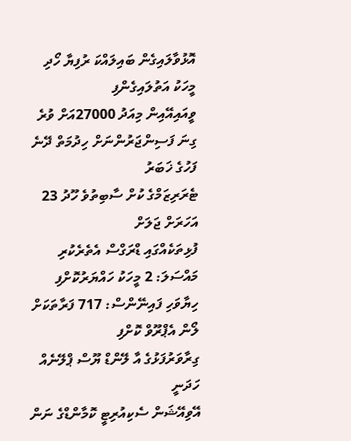އޮޅުވާލައިގެން ބައިލައްކަ ރުފިޔާ ހޯދި މީހަކު އަތުލައިގެންފި
ވީއައިއޭއިން މިއަދު 27000އަށް ވުރެ ގިނަ ފަސިންޖަރުންނަށް ހިދުމަތް ދޭނެ
ފަހުގެ ޚަބަރު
ޓެރަރިޒަމްގެ ކުށް ސާބިތުވެ ހޫދު 23 އަހަރަށް ޖަލަށް
ފުޅިތަކެއްގައި ޑްރަގްސް އެތެރެކުރި މައްސަލަ: 2 މީހަކު ހައްޔަރުކޮށްފި
ހިޔާވަހި ފައިނޭންސް: 717 ފަރާތަކަށް ލޯން އެޕްރޫވް ކޮށްފި
ގިރާވަރުފަޅުގެ އާ ލޭންޑް ޔޫސް ޕްލޭނެއް ހަދަނީ
އޭވިއޭޝަން ސެކިއުރިޓީ ކޮމާންޑްގެ ނަން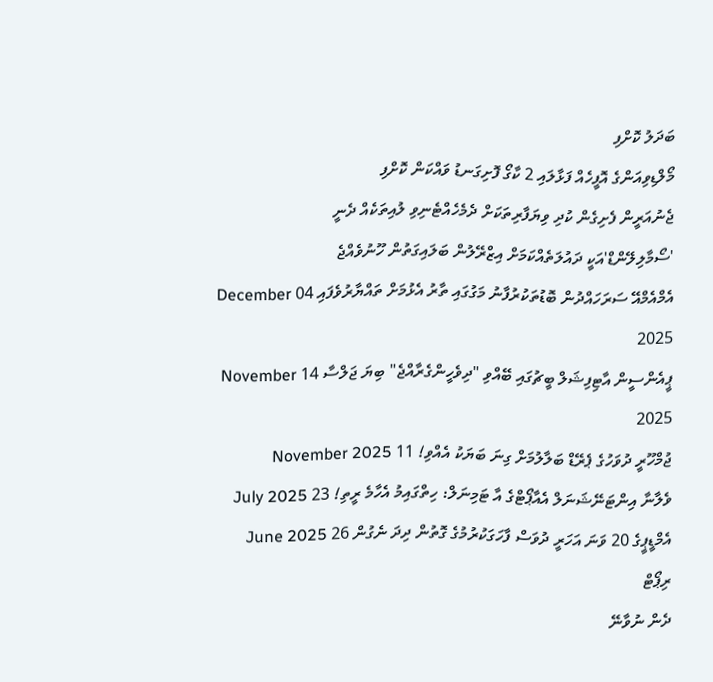ބަދަލު ކޮށްފި
މޯލްޑިވިއަންގެ އޮފީހެއް ފަޅާލައި 2 ކާގޯ ފޮށިގަނޑު ވައްކަން ކޮށްފި
ޖެނުއަރީން ފެށިގެން ކުދި ވިޔަފާރިތަކަށް ދެމެހެއްޓެނިވި ލުއިތަކެއް ދެނީ
'ސޯމާލިލޭންޑް'އަކީ ދައުލަތެއްކަމަށް އިޒްރޭލުން ބަލައިގަތުން ހޫނުވެއްޖެ
އެމްއެމްއޭ ސަރަހައްދުން ބޮޑުތަކުރުފާނު މަގުގައި ތާރު އެޅުމަށް ތައްޔާރުވެފައި 04 December 2025
ޕީއެންސީން އާޓިފިޝަލް ބީޗުގައި ބޭއްވި "ދިވެހީންގެރާއްޖެ" ބިޔަ ޖަލްސާ 14 November 2025
ޖުމްހޫރީ ދުވަހުގެ ޕެރޭޑް ބަލާލުމަށް ގިނަ ބަޔަކު އެއްވި! 11 November 2025
ވެލާނާ އިންޓަނޭޝަނަލް އެއާޕޯޓްގެ އާ ޓަމިނަލް: ހިތްގައިމު އެހާމެ ރީތި! 23 July 2025
އެމްޑީޕީގެ 20 ވަނަ އަހަރީ ދުވަސް ފާހަގަކުރުމުގެ ގޮތުން ދިދަ ނެގުން 26 June 2025
ރިޕޯޓް
ދެން ނުވާނޭ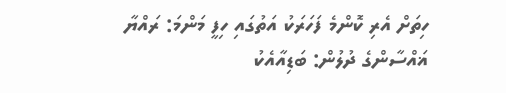ހިތަށް އެރި ކޮންމެ ފަހަރަކު އަތުގައި ހިފީ މަންމަ: ރައްޔާ
ޣައްސާންގެ ދުލުން: ބަޑިއާއެކު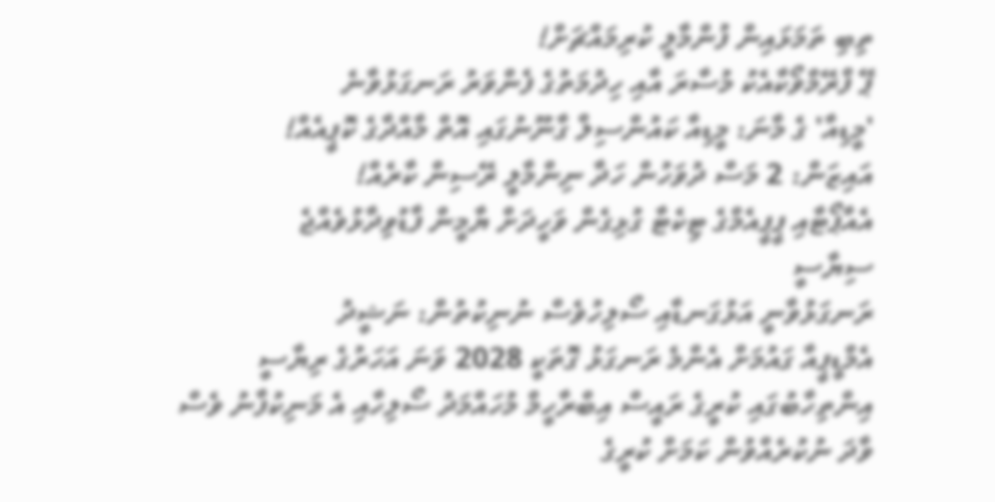ތިބި ތަމަޅައިން ފުންމާލީ ކުރިމައްޗަށް!
ޕޭ ފްރޭމްވޯކާއެކު މުސާރަ އާއި ހިދުމަތުގެ ފެންވަރު ރަނގަޅުވާނެ
'މީޑިއާ' ގެ މާނަ: މީޑިއާ ކައުންސިލް ގާނޫނުގައި އޮތް މާއްދާގެ ކޮޕީއެއް!
އައިޒަން: 2 މަސް ދުވަހުން ހަދާ ނިންމާލީ ރޭސިން ކާރެއް!
އެއާޕޯޓާއި ޕީޕީއެމްގެ ޓިކެޓާ ގުޅިގެން ވަހީދަށް ޔާމީން ފާޑުވިދާޅުވެއްޖެ
ސިޔާސީ
ރަނގަޅުވާނީ އަޅުގަނޑާއި ސޯލިހުވެސް ނުނިކުތުން: ނަޝީދު
އެމްޑީޕީއާ ގައުމަށް އެންމެ ރަނގަޅު ގޮތަކީ 2028 ވަނަ އަހަރުގެ ރިޔާސީ އިންތިހާބުގައި ކުރީގެ ރައީސް އިބްރާހީމް މުހައްމަދު ސޯލިހާއި އެ މަނިކުފާނު ވެސް ވާދަ ނުކުރެއްވުން ކަމަށް ކުރީގެ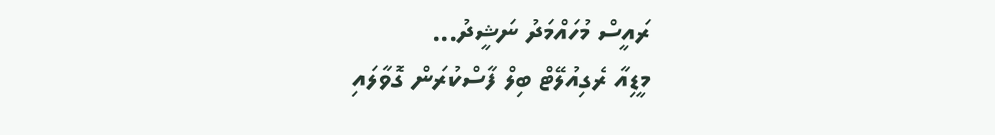ރައީސް މުހައްމަދު ނަޝީދު...
މީޑިއާ ރެގިއުލޭޓް ބިލް ފާސްކުރަން ގޮވާލައި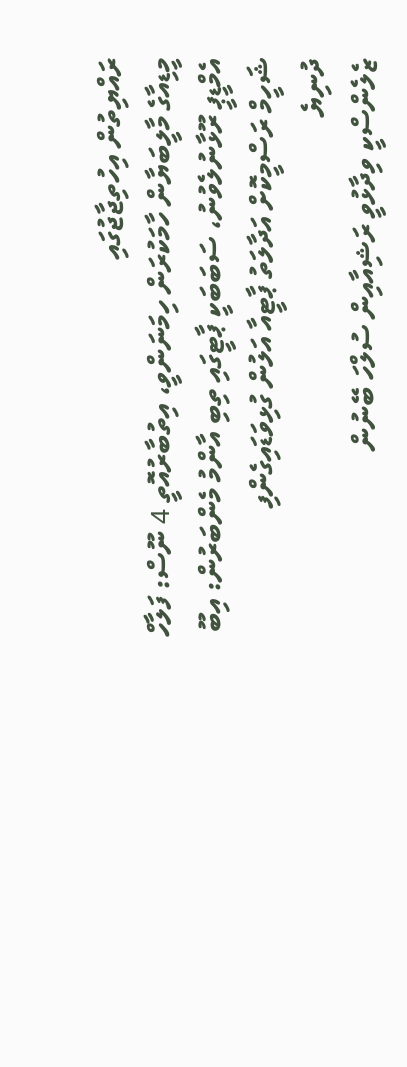ރައްޔިތުން އިހުތިޖާޖުގައި
މީޑިއާގެ މާލީބަޔާން ހާމަކުރަން ހިމަނަންވީ، އިތުބާރުއޮތީ 4 ނޫސް: ފަލާހް
އެމްޑީޕީ ރޫޅާނުލެވުނު، ސަބަބަކީ ޕާޓީގައި ތިބި އާންމު މެންބަރުން: އިބޫ
ޝަހީމް ރަސްމީކޮށް އަދާލަތު ޕާޓީއާ އަލުން ގުޅިވަޑައިގެންފި
ދުނިޔެ
ޒެލެންސްކީ ވިދާޅުވީ ރަޝިއާއިން ސުލްހަ ބޭނުން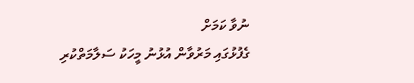ނުވާ ކަމަށް
ގެފުޅުގައި މަރުވާން އުޅުނު މީހަކު ސަލާމަތްކުރި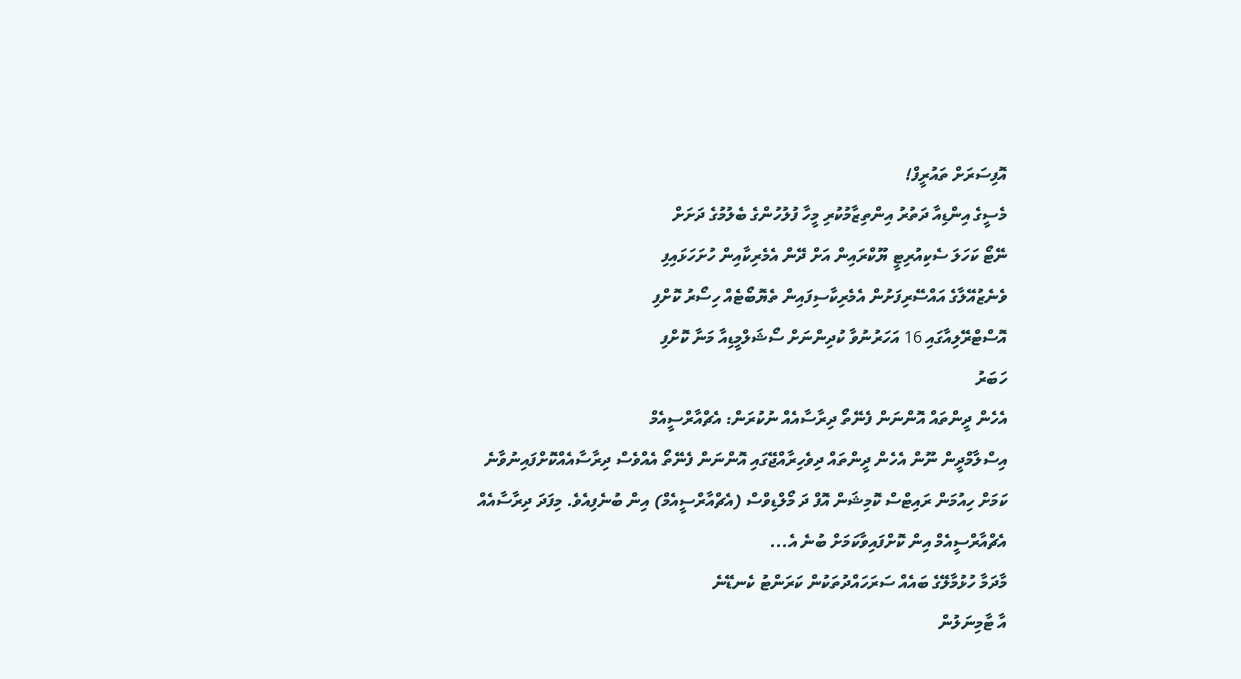އޮފިސަރަށް ތައުރީފް!
މެސީގެ އިންޑިއާ ދަތުރު އިންތިޒާމުކުރި މީހާ ފުލުހުންގެ ބެލުމުގެ ދަށަށް
ނޭޓޯ ކަހަލަ ސެކިއުރިޓީ ޔޫކްރައިން އަށް ދޭން އެމެރިކާއިން ހުށަހަޅައިފި
ވެނެޒުއޭލާގެ އައްސޭރިފަށުން އެމެރިކާސިފައިން ތެޔޮބޯޓެއް ހިސޯރު ކޮށްފި
އޮސްޓްރޭލިއާގައި 16 އަހަރުނުވާ ކުދިންނަށް ސޯޝަލްމީޑިއާ މަނާ ކޮށްފި
ހަބަރު
އެހެން ދީންތައް އޮންނަން ފެނޭތޯ ދިރާސާއެއް ނުކުރަން: އެޗްއާރްސީއެމް
އިސްލާމްދީން ނޫން އެހެން ދީންތައް ދިވެހިރާއްޖޭގައި އޮންނަން ފެނޭތޯ އެއްވެސް ދިރާސާއެއްކޮށްފައިނުވާނެ ކަމަށް ހިއުމަން ރައިޓްސް ކޮމިޝަން އޮފް ދަ މޯލްޑިވްސް (އެޗްއާރްސީއެމް) އިން ބުނެފިއެވެ. މިފަދަ ދިރާސާއެއް އެޗްއާރްސީއެމް އިން ކޮށްފައިވާކަމަށް ބުނެ އެ...
މާދަމާ ހުޅުމާލޭގެ ބައެއް ސަރަހައްދުތަކުން ކަރަންޓު ކެނޑޭނެ
އާ ޓާމިނަލުން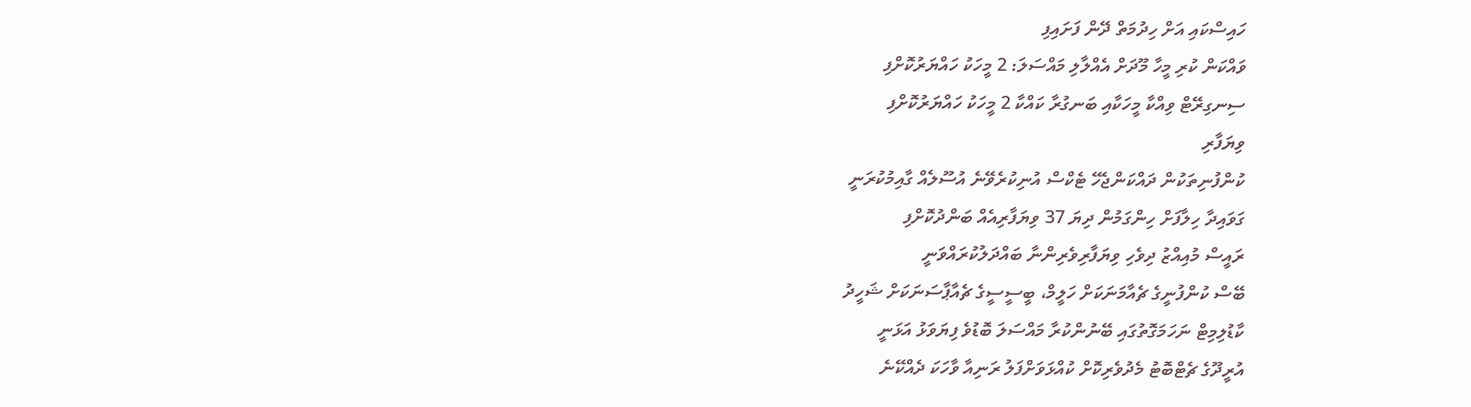ހައިސްކައި އަށް ހިދުމަތް ދޭން ފަށައިފި
ވައްކަން ކުރި މީހާ މޫދަށް އެއްލާލި މައްސަލަ: 2 މީހަކު ހައްޔަރުކޮށްފި
ސިނގިރޭޓް ވިއްކާ މީހަކާއި ބަނގުރާ ކައްކާ 2 މީހަކު ހައްޔަރުކޮށްފި
ވިޔަފާރި
ކުންފުނިތަކުން ދައްކަންޖެހޭ ޓެކްސް އުނިކުރެވޭނެ އުސޫލެއް ގާއިމުކުރަނީ
ގަވައިދާ ހިލާފަށް ހިންގަމުން ދިޔަ 37 ވިޔަފާރިއެއް ބަންދުކޮށްފި
ރައީސް މުއިއްޒު ދިވެހި ވިޔަފާރިވެރިންނާ ބައްދަލުކުރައްވަނީ
ބޭސް ކުންފުނީގެ ޗެއާމަނަކަށް ހަލީމް، ބީސީސީގެ ޗެއާޕާސަނަކަށް ޝަހީދު
ކާޑުލިމިޓް ނަހަމަގޮތުގައި ބޭނުންކުރާ މައްސަލަ ބޮޑުވެ ފިޔަވަޅު އަޅަނީ
އުރީދޫގެ ޗެޓްބޮޓު މެދުވެރިކޮށް ކުއްޅަވަށްފަލު ރަނިއާ ވާހަކަ ދެއްކޭނެ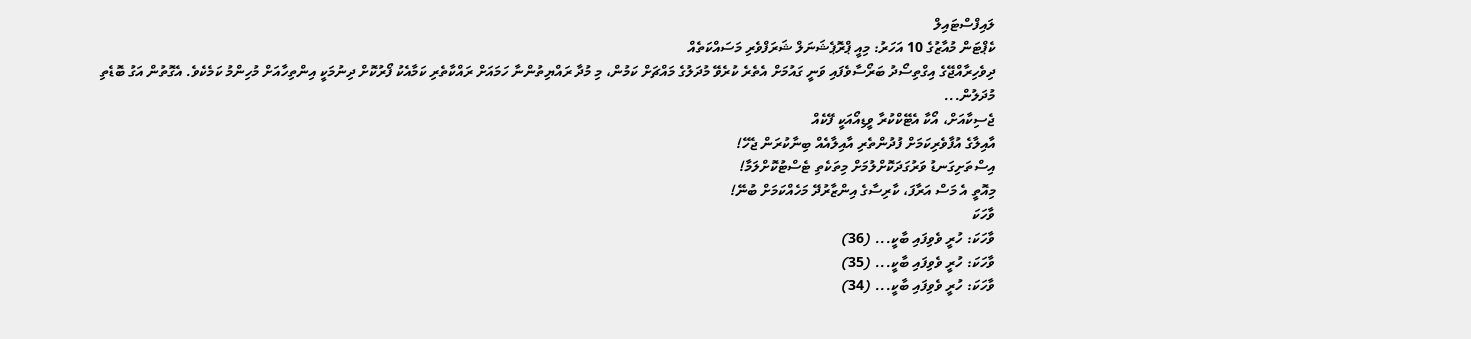ލައިފްސްޓައިލް
ކެޕްޓަން މުއާޒުގެ 10 އަހަރު: މިއީ ޕްރޮޕެޝަނަލް ޝަރަފްވެރި މަސައްކަތެއް
ދިވެހިރާއްޖޭގެ އިގްތިސޯދު ބަރޯސާވެފައި ވަނީ ގައުމަށް އެތެރެ ކުރެވޭ މުދަލުގެ މައްޗަށް ކަމުން، މި މުދާ ރައްޔިތުންނާ ހަމައަށް ރައްކާތެރި ކަމާއެކު ފޯރުކޮށް ދިނުމަކީ އިންތިހާއަށް މުހިންމު ކަމެކެވެ. އެގޮތުން އަގު ބޮޑެތި މުދަލުން...
ޖެސިކާއަށް، އޯކާ އެޓޭކްކުރާ ވީޑިއޯއަކީ ފޭކެއް
އާއިލާގެ އުފާވެރިކަމަށް ފުދުންތެރި އާއިލާއެއް ބިނާކުރަން ޖެހޭ!
އިސްތަށިގަނޑު ވަރުގަދަކޮށްލުމަށް މިތަކެތި ޓެސްޓުކޮށްލަމާ!
މިއޮތީ އެ މަސް އަރާފަ، ކާރިސާގެ އިންޒާރުދޭ މަހެއްކަމަށް ބުނޭ!
ވާހަކަ
ވާހަކަ: ހުރީ ވެވިފައި ބާކީ... (36)
ވާހަކަ: ހުރީ ވެވިފައި ބާކީ... (35)
ވާހަކަ: ހުރީ ވެވިފައި ބާކީ... (34)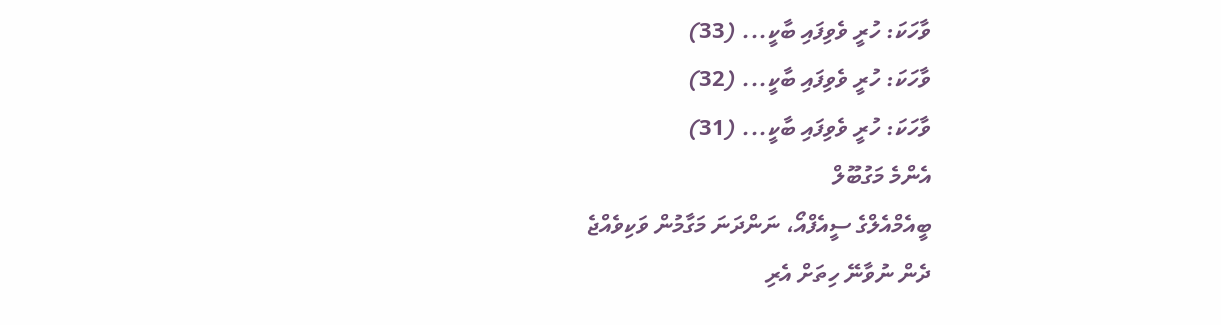ވާހަކަ: ހުރީ ވެވިފައި ބާކީ... (33)
ވާހަކަ: ހުރީ ވެވިފައި ބާކީ... (32)
ވާހަކަ: ހުރީ ވެވިފައި ބާކީ... (31)
އެންމެ މަގުބޫލް
ބީއެމްއެލްގެ ސީއެފްއޯ، ނަންދަނަ މަގާމުން ވަކިވެއްޖެ
ދެން ނުވާނޭ ހިތަށް އެރި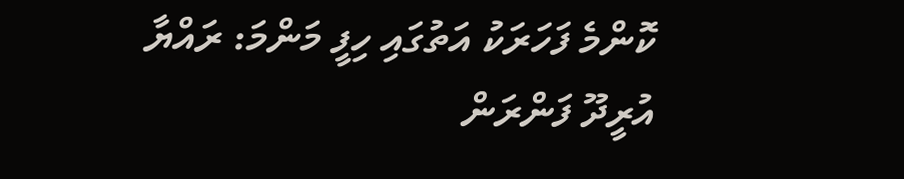ކޮންމެ ފަހަރަކު އަތުގައި ހިފީ މަންމަ: ރައްޔާ
އުރީދޫ ފަންރަން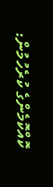ކޮއްކޮމެންގެ ކުރެހުމުން: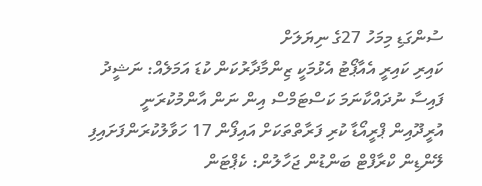ސުންގަޑި މިމަހު 27ގެ ނިޔަލަށް
ކައިރި ކައިރީ އެއާޕޯޓު އެޅުމަކީ ޒިންމާދާރުކަން ކުޑަ އަމަލެއް: ނަޝީދު
ފައިސާ ނުދައްކާނަމަ ކަސްޓަމްސް އިން ނަން އާންމުކުރަނީ
އުރީދޫއިން ޕްރީއޯޑާ ކުރި ފަރާތްތަކަށް އައިފޯން 17 ހަވާލުކުރަންފަށައިފި
ލޭންޑިން ކްރާފްޓް ބަންޑުން ޖަހާލުން: ކެޕްޓަން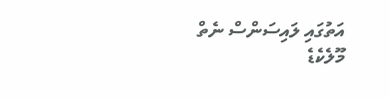އަތުގައި ލައިސަންސް ނެތް
މޫލެކެޑެ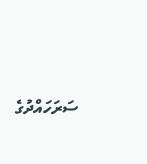ސަރަހައްދުގެ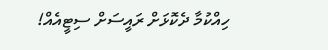ހިއްކުމާ ދެކޮޅަށް ރައީސަށް ސިޓީއެއް!